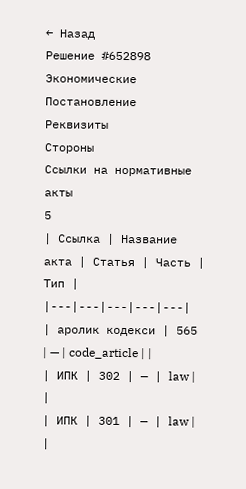← Назад
Решение #652898 Экономические
Постановление
Реквизиты
Стороны
Ссылки на нормативные акты
5
| Ссылка | Название акта | Статья | Часть | Тип |
|---|---|---|---|---|
| аролик кодекси | 565 | — | code_article | |
| ИПК | 302 | — | law | |
| ИПК | 301 | — | law | |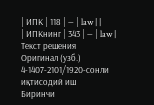| ИПК | 118 | — | law | |
| ИПКнинг | 343 | — | law |
Текст решения
Оригинал (узб.)
4-1407-2101/1920-сонли иқтисодий иш
Биринчи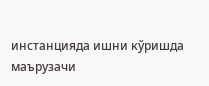инстанцияда ишни кўришда
маърузачи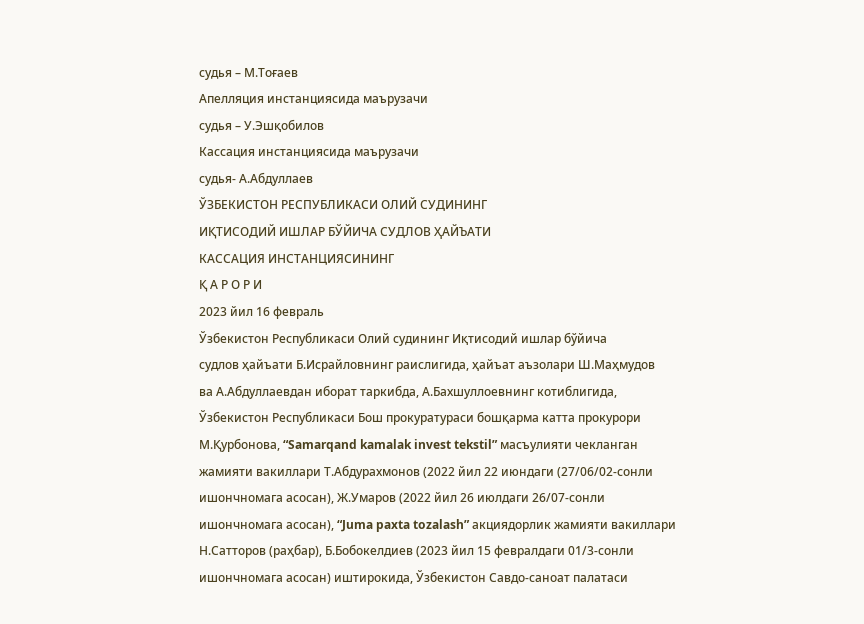судья – М.Тоғаев
Апелляция инстанциясида маърузачи
судья – У.Эшқобилов
Кассация инстанциясида маърузачи
судья- А.Абдуллаев
ЎЗБЕКИСТОН РЕСПУБЛИКАСИ ОЛИЙ СУДИНИНГ
ИҚТИСОДИЙ ИШЛАР БЎЙИЧА СУДЛОВ ҲАЙЪАТИ
КАССАЦИЯ ИНСТАНЦИЯСИНИНГ
Қ А Р О Р И
2023 йил 16 февраль
Ўзбекистон Республикаси Олий судининг Иқтисодий ишлар бўйича
судлов ҳайъати Б.Исрайловнинг раислигида, ҳайъат аъзолари Ш.Маҳмудов
ва А.Абдуллаевдан иборат таркибда, А.Бахшуллоевнинг котиблигида,
Ўзбекистон Республикаси Бош прокуратураси бошқарма катта прокурори
М.Қурбонова, “Samarqand kamalak invest tekstil” масъулияти чекланган
жамияти вакиллари Т.Абдурахмонов (2022 йил 22 июндаги (27/06/02-сонли
ишончномага асосан), Ж.Умаров (2022 йил 26 июлдаги 26/07-сонли
ишончномага асосан), “Juma paxta tozalash” акциядорлик жамияти вакиллари
Н.Сатторов (раҳбар), Б.Бобокелдиев (2023 йил 15 февралдаги 01/3-сонли
ишончномага асосан) иштирокида, Ўзбекистон Савдо-саноат палатаси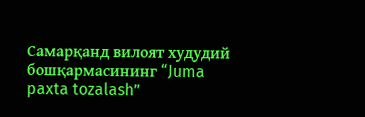Самарқанд вилоят худудий бошқармасининг “Juma paxta tozalash”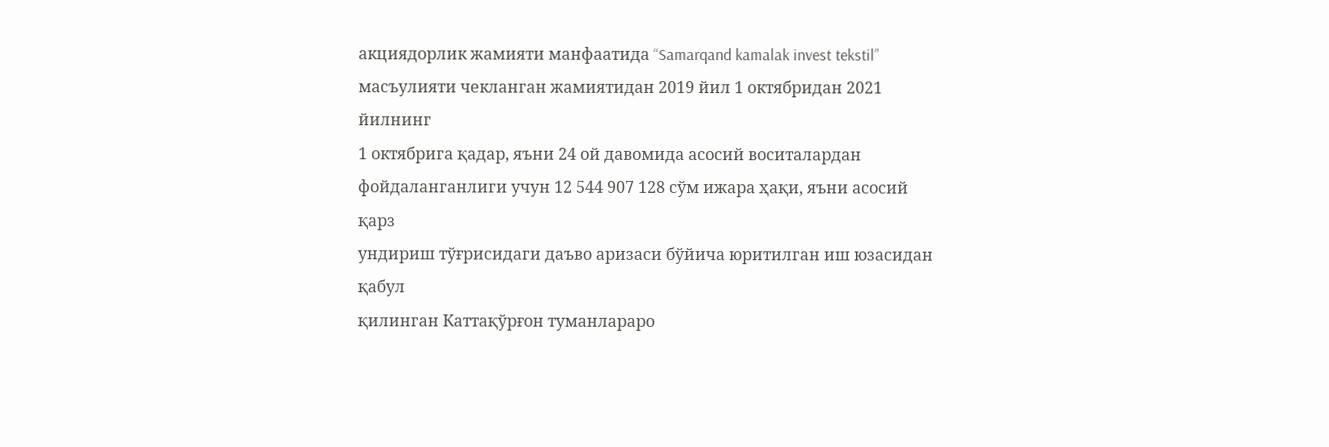акциядорлик жамияти манфаатида “Samarqand kamalak invest tekstil”
масъулияти чекланган жамиятидан 2019 йил 1 октябридан 2021 йилнинг
1 октябрига қадар, яъни 24 ой давомида асосий воситалардан
фойдаланганлиги учун 12 544 907 128 сўм ижара ҳақи, яъни асосий қарз
ундириш тўғрисидаги даъво аризаси бўйича юритилган иш юзасидан қабул
қилинган Каттақўрғон туманлараро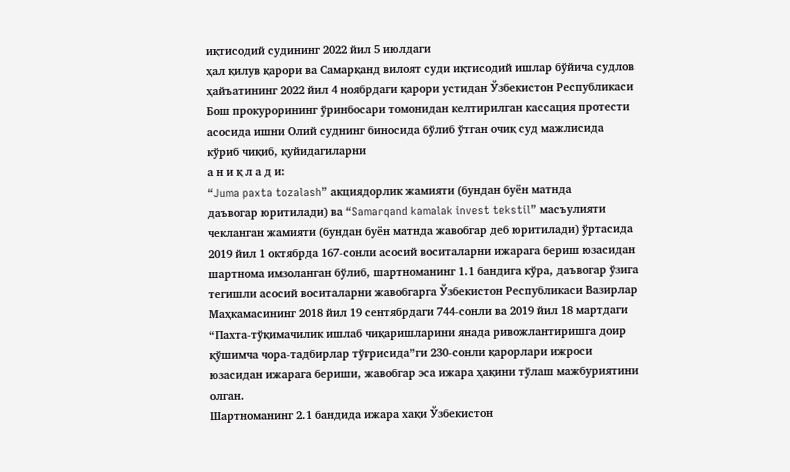иқтисодий судининг 2022 йил 5 июлдаги
ҳал қилув қарори ва Самарқанд вилоят суди иқтисодий ишлар бўйича судлов
ҳайъатининг 2022 йил 4 ноябрдаги қарори устидан Ўзбекистон Республикаси
Бош прокурорининг ўринбосари томонидан келтирилган кассация протести
асосида ишни Олий суднинг биносида бўлиб ўтган очиқ суд мажлисида
кўриб чиқиб, қуйидагиларни
а н и қ л а д и:
“Juma paxta tozalash” акциядорлик жамияти (бундан буён матнда
даъвогар юритилади) ва “Samarqand kamalak invest tekstil” масъулияти
чекланган жамияти (бундан буён матнда жавобгар деб юритилади) ўртасида
2019 йил 1 октябрда 167-сонли асосий воситаларни ижарага бериш юзасидан
шартнома имзоланган бўлиб, шартноманинг 1.1 бандига кўра, даъвогар ўзига
тегишли асосий воситаларни жавобгарга Ўзбекистон Республикаси Вазирлар
Маҳкамасининг 2018 йил 19 сентябрдаги 744-сонли ва 2019 йил 18 мартдаги
“Пахта-тўқимачилик ишлаб чиқаришларини янада ривожлантиришга доир
қўшимча чора-тадбирлар тўғрисида”ги 230-сонли қарорлари ижроси
юзасидан ижарага бериши, жавобгар эса ижара ҳақини тўлаш мажбуриятини
олган.
Шартноманинг 2.1 бандида ижара хақи Ўзбекистон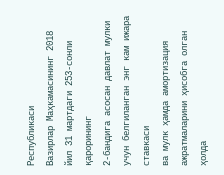Республикаси
Вазирлар Маҳкамасининг 2018 йил 31 мартдаги 253-сонли қарорининг
2-бандига асосан давлат мулки учун белгиланган энг кам ижара ставкаси
ва мулк ҳамда амортизация ажратмаларини ҳисобга олган ҳолда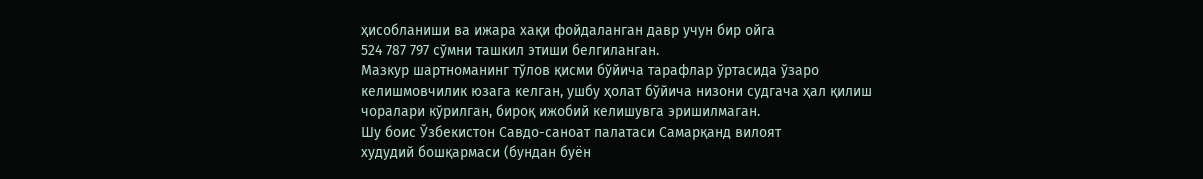ҳисобланиши ва ижара хақи фойдаланган давр учун бир ойга
524 787 797 сўмни ташкил этиши белгиланган.
Мазкур шартноманинг тўлов қисми бўйича тарафлар ўртасида ўзаро
келишмовчилик юзага келган, ушбу ҳолат бўйича низони судгача ҳал қилиш
чоралари кўрилган, бироқ ижобий келишувга эришилмаган.
Шу боис Ўзбекистон Савдо-саноат палатаси Самарқанд вилоят
худудий бошқармаси (бундан буён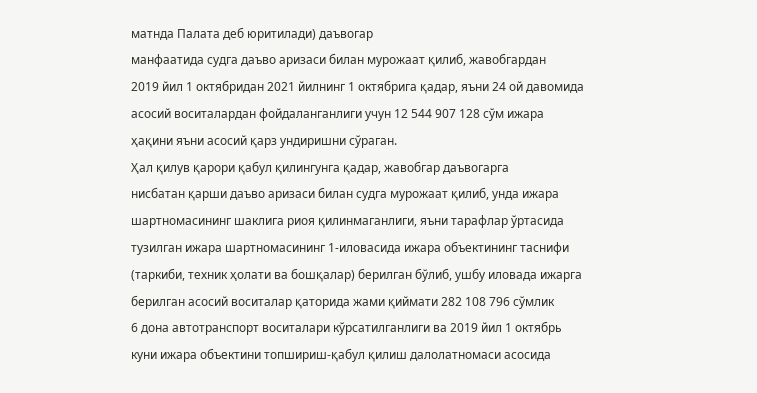матнда Палата деб юритилади) даъвогар
манфаатида судга даъво аризаси билан мурожаат қилиб, жавобгардан
2019 йил 1 октябридан 2021 йилнинг 1 октябрига қадар, яъни 24 ой давомида
асосий воситалардан фойдаланганлиги учун 12 544 907 128 сўм ижара
ҳақини яъни асосий қарз ундиришни сўраган.
Ҳал қилув қарори қабул қилингунга қадар, жавобгар даъвогарга
нисбатан қарши даъво аризаси билан судга мурожаат қилиб, унда ижара
шартномасининг шаклига риоя қилинмаганлиги, яъни тарафлар ўртасида
тузилган ижара шартномасининг 1-иловасида ижара объектининг таснифи
(таркиби, техник ҳолати ва бошқалар) берилган бўлиб, ушбу иловада ижарга
берилган асосий воситалар қаторида жами қиймати 282 108 796 сўмлик
6 дона автотранспорт воситалари кўрсатилганлиги ва 2019 йил 1 октябрь
куни ижара объектини топшириш-қабул қилиш далолатномаси асосида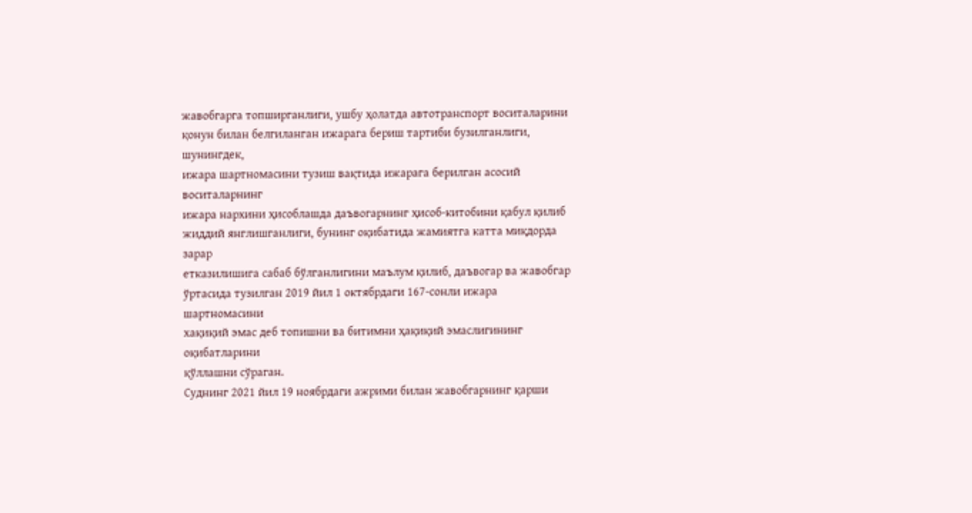жавобгарга топширганлиги, ушбу ҳолатда автотранспорт воситаларини
қонун билан белгиланган ижарага бериш тартиби бузилганлиги, шунингдек,
ижара шартномасини тузиш вақтида ижарага берилган асосий воситаларнинг
ижара нархини ҳисоблашда даъвогарнинг ҳисоб-китобини қабул қилиб
жиддий янглишганлиги, бунинг оқибатида жамиятга катта миқдорда зарар
етказилишига сабаб бўлганлигини маълум қилиб, даъвогар ва жавобгар
ўртасида тузилган 2019 йил 1 октябрдаги 167-сонли ижара шартномасини
хақиқий эмас деб топишни ва битимни ҳақиқий эмаслигининг оқибатларини
қўллашни сўраган.
Суднинг 2021 йил 19 ноябрдаги ажрими билан жавобгарнинг қарши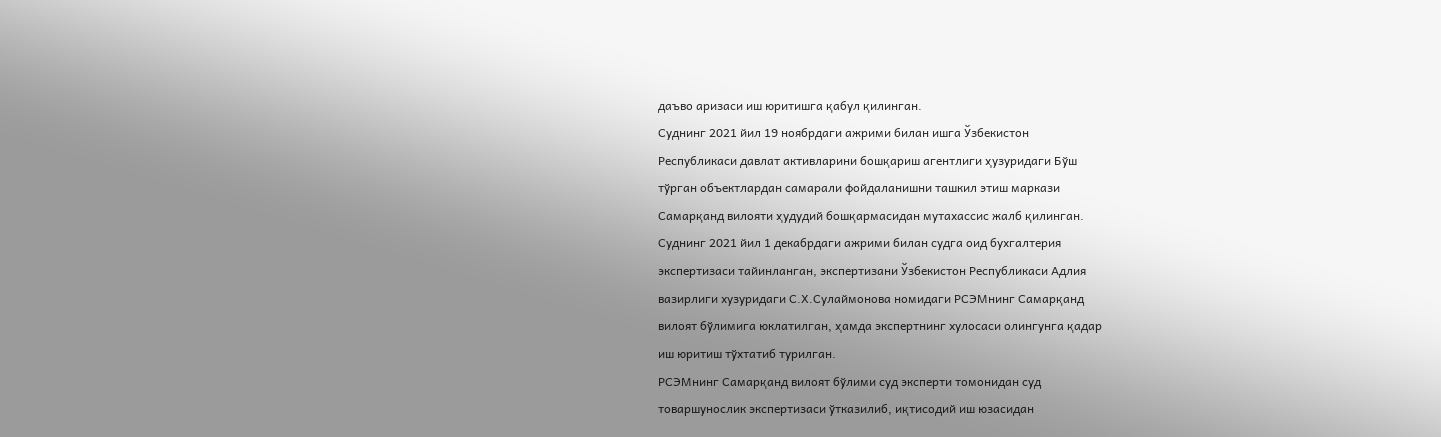даъво аризаси иш юритишга қабул қилинган.
Суднинг 2021 йил 19 ноябрдаги ажрими билан ишга Ўзбекистон
Республикаси давлат активларини бошқариш агентлиги ҳузуридаги Бўш
тўрган объектлардан самарали фойдаланишни ташкил этиш маркази
Самарқанд вилояти ҳудудий бошқармасидан мутахассис жалб қилинган.
Суднинг 2021 йил 1 декабрдаги ажрими билан судга оид бухгалтерия
экспертизаси тайинланган, экспертизани Ўзбекистон Республикаси Адлия
вазирлиги хузуридаги С.Х.Сулаймонова номидаги РСЭМнинг Самарқанд
вилоят бўлимига юклатилган, ҳамда экспертнинг хулосаси олингунга қадар
иш юритиш тўхтатиб турилган.
РСЭМнинг Самарқанд вилоят бўлими суд эксперти томонидан суд
товаршунослик экспертизаси ўтказилиб, иқтисодий иш юзасидан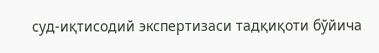суд-иқтисодий экспертизаси тадқиқоти бўйича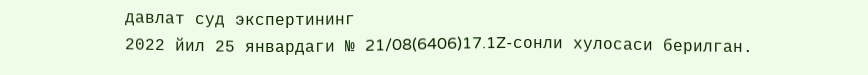давлат суд экспертининг
2022 йил 25 январдаги № 21/08(6406)17.1Z-сонли хулосаси берилган.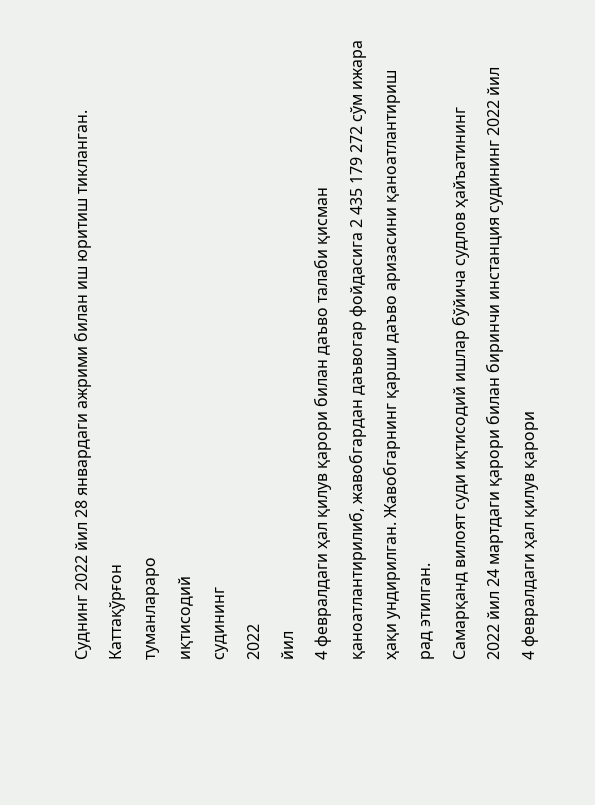Суднинг 2022 йил 28 январдаги ажрими билан иш юритиш тикланган.
Каттақўрғон
туманлараро
иқтисодий
судининг
2022
йил
4 февралдаги ҳал қилув қарори билан даъво талаби қисман
қаноатлантирилиб, жавобгардан даъвогар фойдасига 2 435 179 272 сўм ижара
ҳақи ундирилган. Жавобгарнинг қарши даъво аризасини қаноатлантириш
рад этилган.
Самарқанд вилоят суди иқтисодий ишлар бўйича судлов ҳайъатининг
2022 йил 24 мартдаги қарори билан биринчи инстанция судининг 2022 йил
4 февралдаги ҳал қилув қарори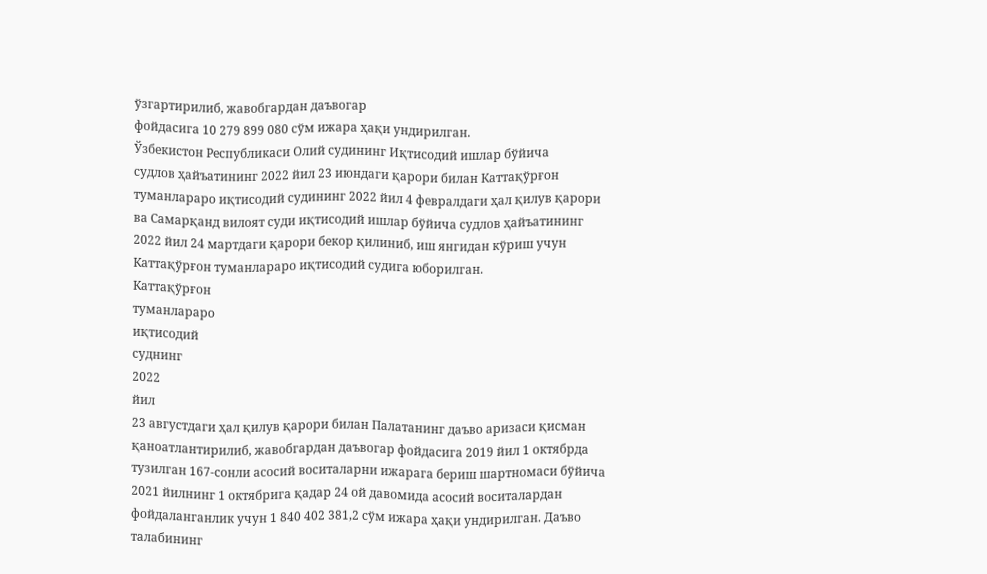ўзгартирилиб, жавобгардан даъвогар
фойдасига 10 279 899 080 сўм ижара ҳақи ундирилган.
Ўзбекистон Республикаси Олий судининг Иқтисодий ишлар бўйича
судлов ҳайъатининг 2022 йил 23 июндаги қарори билан Каттақўрғон
туманлараро иқтисодий судининг 2022 йил 4 февралдаги ҳал қилув қарори
ва Самарқанд вилоят суди иқтисодий ишлар бўйича судлов ҳайъатининг
2022 йил 24 мартдаги қарори бекор қилиниб, иш янгидан кўриш учун
Каттақўрғон туманлараро иқтисодий судига юборилган.
Каттақўрғон
туманлараро
иқтисодий
суднинг
2022
йил
23 августдаги ҳал қилув қарори билан Палатанинг даъво аризаси қисман
қаноатлантирилиб, жавобгардан даъвогар фойдасига 2019 йил 1 октябрда
тузилган 167-сонли асосий воситаларни ижарага бериш шартномаси бўйича
2021 йилнинг 1 октябрига қадар 24 ой давомида асосий воситалардан
фойдаланганлик учун 1 840 402 381,2 сўм ижара ҳақи ундирилган. Даъво
талабининг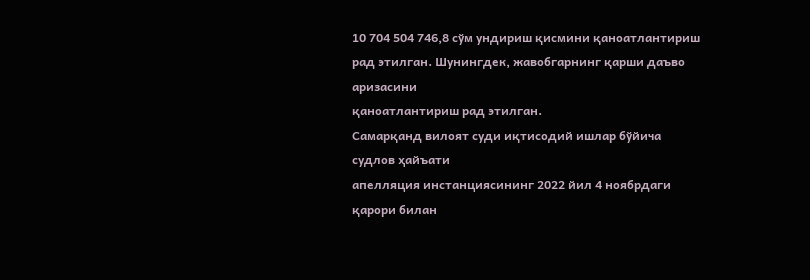10 704 504 746,8 сўм ундириш қисмини қаноатлантириш
рад этилган. Шунингдек, жавобгарнинг қарши даъво аризасини
қаноатлантириш рад этилган.
Самарқанд вилоят суди иқтисодий ишлар бўйича судлов ҳайъати
апелляция инстанциясининг 2022 йил 4 ноябрдаги қарори билан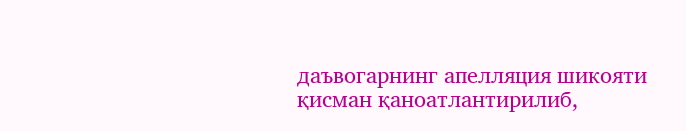даъвогарнинг апелляция шикояти қисман қаноатлантирилиб,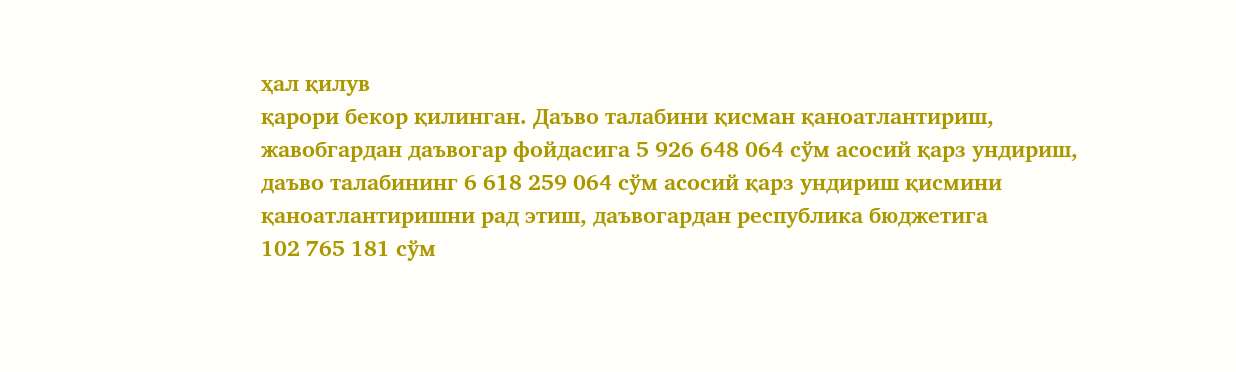ҳал қилув
қарори бекор қилинган. Даъво талабини қисман қаноатлантириш,
жавобгардан даъвогар фойдасига 5 926 648 064 сўм асосий қарз ундириш,
даъво талабининг 6 618 259 064 сўм асосий қарз ундириш қисмини
қаноатлантиришни рад этиш, даъвогардан республика бюджетига
102 765 181 сўм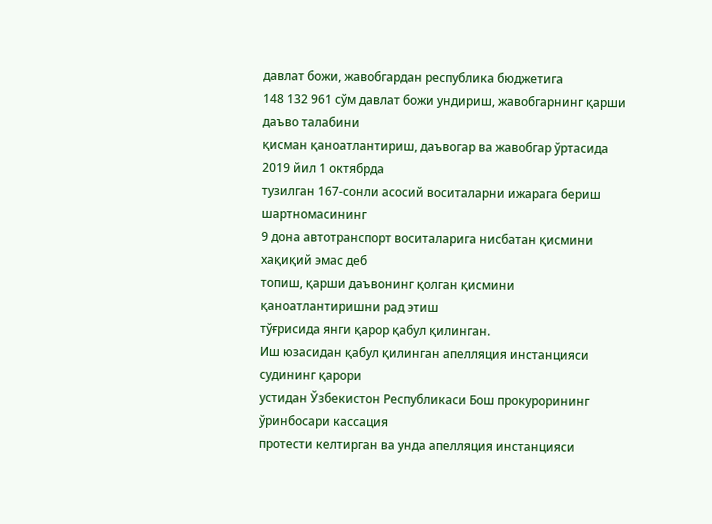давлат божи, жавобгардан республика бюджетига
148 132 961 сўм давлат божи ундириш, жавобгарнинг қарши даъво талабини
қисман қаноатлантириш, даъвогар ва жавобгар ўртасида 2019 йил 1 октябрда
тузилган 167-сонли асосий воситаларни ижарага бериш шартномасининг
9 дона автотранспорт воситаларига нисбатан қисмини хақиқий эмас деб
топиш, қарши даъвонинг қолган қисмини қаноатлантиришни рад этиш
тўғрисида янги қарор қабул қилинган.
Иш юзасидан қабул қилинган апелляция инстанцияси судининг қарори
устидан Ўзбекистон Республикаси Бош прокурорининг ўринбосари кассация
протести келтирган ва унда апелляция инстанцияси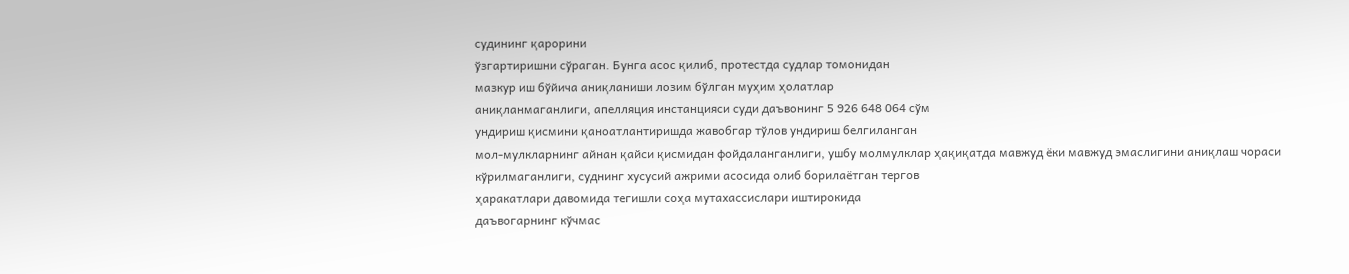судининг қарорини
ўзгартиришни сўраган. Бунга асос қилиб, протестда судлар томонидан
мазкур иш бўйича аниқланиши лозим бўлган муҳим ҳолатлар
аниқланмаганлиги, апелляция инстанцияси суди даъвонинг 5 926 648 064 сўм
ундириш қисмини қаноатлантиришда жавобгар тўлов ундириш белгиланган
мол-мулкларнинг айнан қайси қисмидан фойдаланганлиги, ушбу молмулклар ҳақиқатда мавжуд ёки мавжуд эмаслигини аниқлаш чораси
кўрилмаганлиги, суднинг хусусий ажрими асосида олиб борилаётган тергов
ҳаракатлари давомида тегишли соҳа мутахассислари иштирокида
даъвогарнинг кўчмас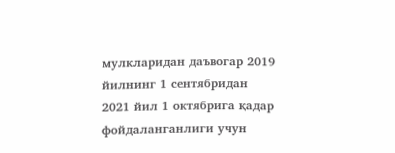мулкларидан даъвогар 2019 йилнинг 1 сентябридан
2021 йил 1 октябрига қадар фойдаланганлиги учун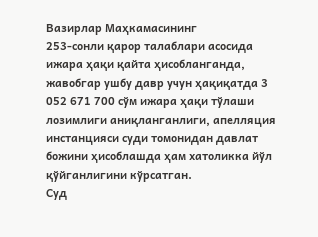Вазирлар Маҳкамасининг
253-сонли қарор талаблари асосида ижара ҳақи қайта ҳисобланганда,
жавобгар ушбу давр учун ҳақиқатда 3 052 671 700 сўм ижара ҳақи тўлаши
лозимлиги аниқланганлиги, апелляция инстанцияси суди томонидан давлат
божини ҳисоблашда ҳам хатоликка йўл қўйганлигини кўрсатган.
Суд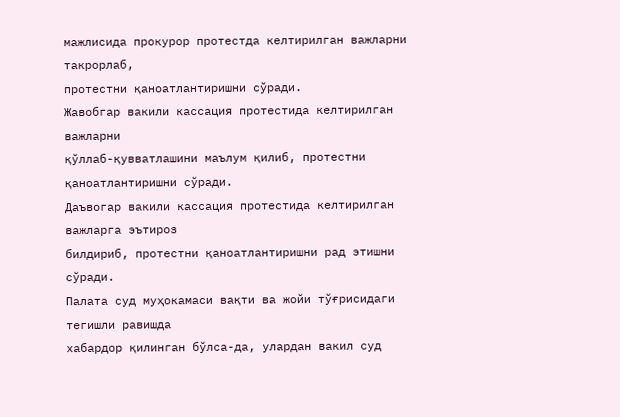мажлисида прокурор протестда келтирилган важларни такрорлаб,
протестни қаноатлантиришни сўради.
Жавобгар вакили кассация протестида келтирилган важларни
қўллаб-қувватлашини маълум қилиб, протестни қаноатлантиришни сўради.
Даъвогар вакили кассация протестида келтирилган важларга эътироз
билдириб, протестни қаноатлантиришни рад этишни сўради.
Палата суд муҳокамаси вақти ва жойи тўғрисидаги тегишли равишда
хабардор қилинган бўлса-да, улардан вакил суд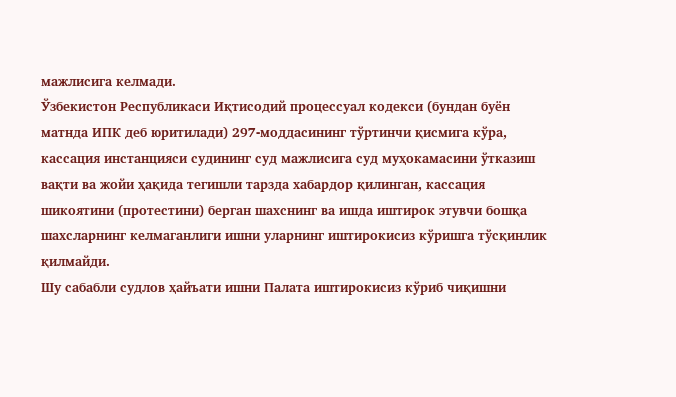мажлисига келмади.
Ўзбекистон Республикаси Иқтисодий процессуал кодекси (бундан буён
матнда ИПК деб юритилади) 297-моддасининг тўртинчи қисмига кўра,
кассация инстанцияси судининг суд мажлисига суд муҳокамасини ўтказиш
вақти ва жойи ҳақида тегишли тарзда хабардор қилинган, кассация
шикоятини (протестини) берган шахснинг ва ишда иштирок этувчи бошқа
шахсларнинг келмаганлиги ишни уларнинг иштирокисиз кўришга тўсқинлик
қилмайди.
Шу сабабли судлов ҳайъати ишни Палата иштирокисиз кўриб чиқишни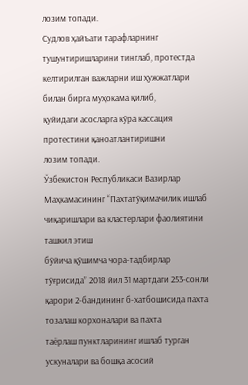лозим топади.
Судлов ҳайъати тарафларнинг тушунтиришларини тинглаб, протестда
келтирилган важларни иш ҳужжатлари билан бирга муҳокама қилиб,
қуйидаги асосларга кўра кассация протестини қаноатлантиришни
лозим топади.
Ўзбекистон Республикаси Вазирлар Маҳкамасининг “Пахтатўқимачилик ишлаб чиқаришлари ва кластерлари фаолиятини ташкил этиш
бўйича қўшимча чора-тадбирлар тўғрисида” 2018 йил 31 мартдаги 253-сонли
қарори 2-бандининг б-хатбошисида пахта тозалаш корхоналари ва пахта
таёрлаш пунктларининг ишлаб турган
ускуналари ва бошқа асосий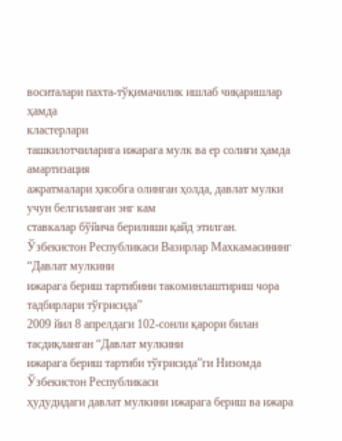воситалари пахта-тўқимачилик ишлаб чиқаришлар ҳамда
кластерлари
ташкилотчиларига ижарага мулк ва ер солиғи ҳамда амартизация
ажратмалари ҳисобга олинган ҳолда, давлат мулки учун белгиланган энг кам
ставкалар бўйича берилиши қайд этилган.
Ўзбекистон Республикаси Вазирлар Махкамасининг “Давлат мулкини
ижарага бериш тартибини такоминлаштириш чора тадбирлари тўғрисида”
2009 йил 8 апрелдаги 102-сонли қарори билан тасдиқланган “Давлат мулкини
ижарага бериш тартиби тўғрисида”ги Низомда Ўзбекистон Республикаси
ҳудудидаги давлат мулкини ижарага бериш ва ижара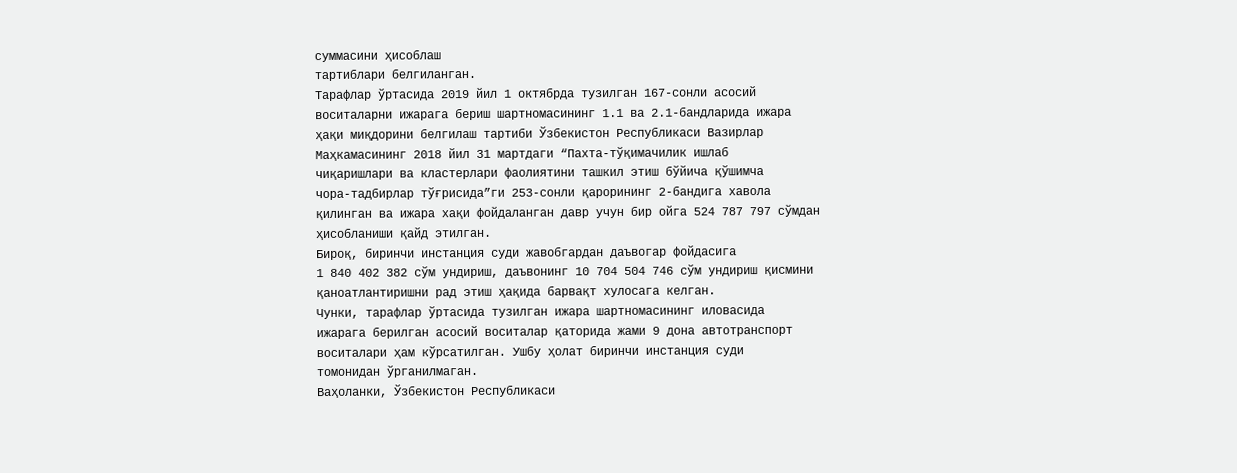суммасини ҳисоблаш
тартиблари белгиланган.
Тарафлар ўртасида 2019 йил 1 октябрда тузилган 167-сонли асосий
воситаларни ижарага бериш шартномасининг 1.1 ва 2.1-бандларида ижара
ҳақи миқдорини белгилаш тартиби Ўзбекистон Республикаси Вазирлар
Маҳкамасининг 2018 йил 31 мартдаги “Пахта-тўқимачилик ишлаб
чиқаришлари ва кластерлари фаолиятини ташкил этиш бўйича қўшимча
чора-тадбирлар тўғрисида”ги 253-сонли қарорининг 2-бандига хавола
қилинган ва ижара хақи фойдаланган давр учун бир ойга 524 787 797 сўмдан
ҳисобланиши қайд этилган.
Бироқ, биринчи инстанция суди жавобгардан даъвогар фойдасига
1 840 402 382 сўм ундириш, даъвонинг 10 704 504 746 сўм ундириш қисмини
қаноатлантиришни рад этиш ҳақида барвақт хулосага келган.
Чунки, тарафлар ўртасида тузилган ижара шартномасининг иловасида
ижарага берилган асосий воситалар қаторида жами 9 дона автотранспорт
воситалари ҳам кўрсатилган. Ушбу ҳолат биринчи инстанция суди
томонидан ўрганилмаган.
Ваҳоланки, Ўзбекистон Республикаси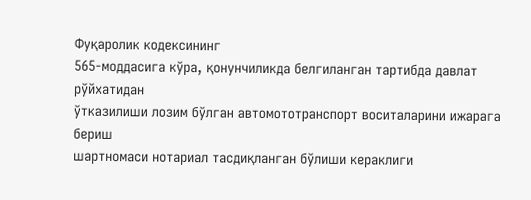Фуқаролик кодексининг
565-моддасига кўра, қонунчиликда белгиланган тартибда давлат рўйхатидан
ўтказилиши лозим бўлган автомототранспорт воситаларини ижарага бериш
шартномаси нотариал тасдиқланган бўлиши кераклиги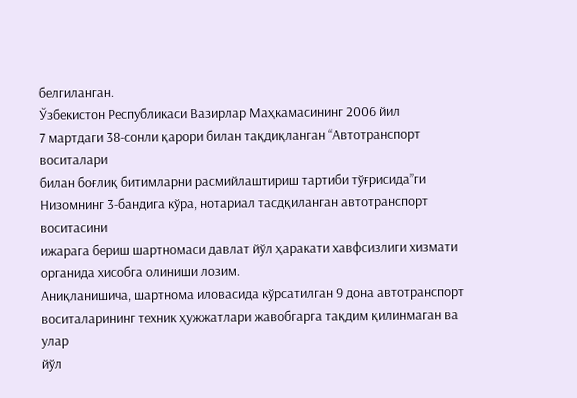белгиланган.
Ўзбекистон Республикаси Вазирлар Маҳкамасининг 2006 йил
7 мартдаги 38-сонли қарори билан тақдиқланган “Автотранспорт воситалари
билан боғлиқ битимларни расмийлаштириш тартиби тўғрисида”ги
Низомнинг 3-бандига кўра, нотариал тасдқиланган автотранспорт воситасини
ижарага бериш шартномаси давлат йўл ҳаракати хавфсизлиги хизмати
органида хисобга олиниши лозим.
Аниқланишича, шартнома иловасида кўрсатилган 9 дона автотранспорт
воситаларининг техник ҳужжатлари жавобгарга тақдим қилинмаган ва улар
йўл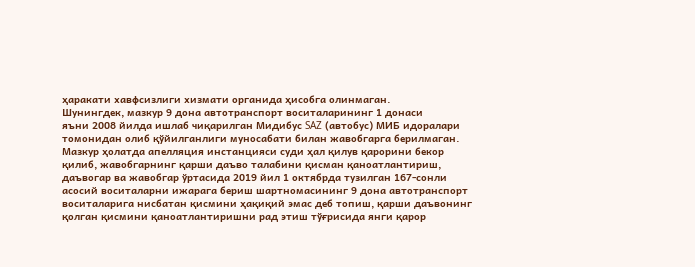ҳаракати хавфсизлиги хизмати органида ҳисобга олинмаган.
Шунингдек, мазкур 9 дона автотранспорт воситаларининг 1 донаси
яъни 2008 йилда ишлаб чиқарилган Мидибус SAZ (автобус) МИБ идоралари
томонидан олиб қўйилганлиги муносабати билан жавобгарга берилмаган.
Мазкур ҳолатда апелляция инстанцияси суди ҳал қилув қарорини бекор
қилиб, жавобгарнинг қарши даъво талабини қисман қаноатлантириш,
даъвогар ва жавобгар ўртасида 2019 йил 1 октябрда тузилган 167-сонли
асосий воситаларни ижарага бериш шартномасининг 9 дона автотранспорт
воситаларига нисбатан қисмини ҳақиқий эмас деб топиш, қарши даъвонинг
қолган қисмини қаноатлантиришни рад этиш тўғрисида янги қарор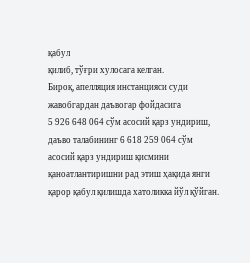қабул
қилиб, тўғри хулосага келган.
Бироқ, апелляция инстанцияси суди жавобгардан даъвогар фойдасига
5 926 648 064 сўм асосий қарз ундириш, даъво талабининг 6 618 259 064 сўм
асосий қарз ундириш қисмини қаноатлантиришни рад этиш ҳақида янги
қарор қабул қилишда хатоликка йўл қўйган.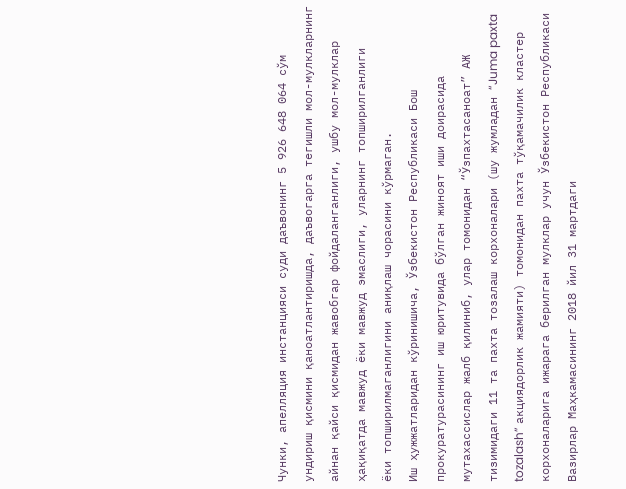Чунки, апелляция инстанцияси суди даъвонинг 5 926 648 064 сўм
ундириш қисмини қаноатлантиришда, даъвогарга тегишли мол-мулкларнинг
айнан қайси қисмидан жавобгар фойдаланганлиги, ушбу мол-мулклар
ҳақиқатда мавжуд ёки мавжуд эмаслиги, уларнинг топширилганлиги
ёки топширилмаганлигини аниқлаш чорасини кўрмаган.
Иш ҳужжатларидан кўринишича, Ўзбекистон Республикаси Бош
прокуратурасининг иш юритувида бўлган жиноят иши доирасида
мутахассислар жалб қилиниб, улар томонидан “Ўзпахтасаноат” АЖ
тизимидаги 11 та пахта тозалаш корхоналари (шу жумладан “Juma paxta
tozalash” акциядорлик жамияти) томонидан пахта тўқамачилик кластер
корхоналарига ижарага берилган мулклар учун Ўзбекистон Республикаси
Вазирлар Маҳкамасининг 2018 йил 31 мартдаги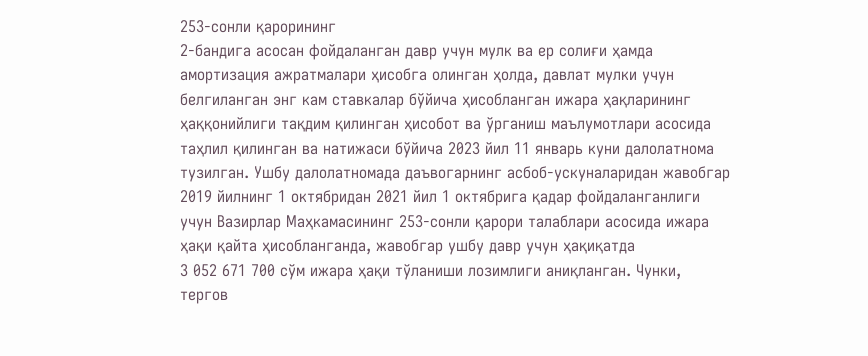253-сонли қарорининг
2-бандига асосан фойдаланган давр учун мулк ва ер солиғи ҳамда
амортизация ажратмалари ҳисобга олинган ҳолда, давлат мулки учун
белгиланган энг кам ставкалар бўйича ҳисобланган ижара ҳақларининг
ҳаққонийлиги тақдим қилинган ҳисобот ва ўрганиш маълумотлари асосида
таҳлил қилинган ва натижаси бўйича 2023 йил 11 январь куни далолатнома
тузилган. Ушбу далолатномада даъвогарнинг асбоб-ускуналаридан жавобгар
2019 йилнинг 1 октябридан 2021 йил 1 октябрига қадар фойдаланганлиги
учун Вазирлар Маҳкамасининг 253-сонли қарори талаблари асосида ижара
ҳақи қайта ҳисобланганда, жавобгар ушбу давр учун ҳақиқатда
3 052 671 700 сўм ижара ҳақи тўланиши лозимлиги аниқланган. Чунки,
тергов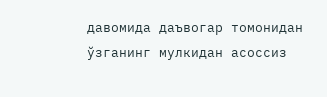давомида даъвогар томонидан ўзганинг мулкидан асоссиз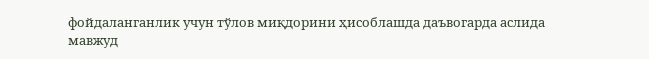фойдаланганлик учун тўлов миқдорини ҳисоблашда даъвогарда аслида
мавжуд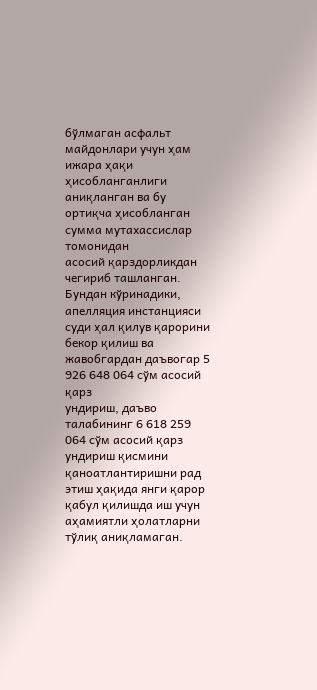бўлмаган асфальт майдонлари учун ҳам ижара ҳақи ҳисобланганлиги
аниқланган ва бу ортиқча ҳисобланган сумма мутахассислар томонидан
асосий қарздорликдан чегириб ташланган.
Бундан кўринадики, апелляция инстанцияси суди ҳал қилув қарорини
бекор қилиш ва жавобгардан даъвогар 5 926 648 064 сўм асосий қарз
ундириш, даъво талабининг 6 618 259 064 сўм асосий қарз ундириш қисмини
қаноатлантиришни рад этиш ҳақида янги қарор қабул қилишда иш учун
аҳамиятли ҳолатларни тўлиқ аниқламаган.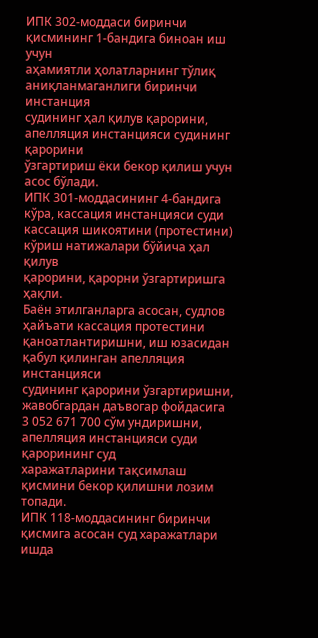ИПК 302-моддаси биринчи қисмининг 1-бандига биноан иш учун
аҳамиятли ҳолатларнинг тўлиқ аниқланмаганлиги биринчи инстанция
судининг ҳал қилув қарорини, апелляция инстанцияси судининг қарорини
ўзгартириш ёки бекор қилиш учун асос бўлади.
ИПК 301-моддасининг 4-бандига кўра, кассация инстанцияси суди
кассация шикоятини (протестини) кўриш натижалари бўйича ҳал қилув
қарорини, қарорни ўзгартиришга ҳақли.
Баён этилганларга асосан, судлов ҳайъати кассация протестини
қаноатлантиришни, иш юзасидан қабул қилинган апелляция инстанцияси
судининг қарорини ўзгартиришни, жавобгардан даъвогар фойдасига
3 052 671 700 сўм ундиришни, апелляция инстанцияси суди қарорининг суд
харажатларини тақсимлаш қисмини бекор қилишни лозим топади.
ИПК 118-моддасининг биринчи қисмига асосан суд харажатлари ишда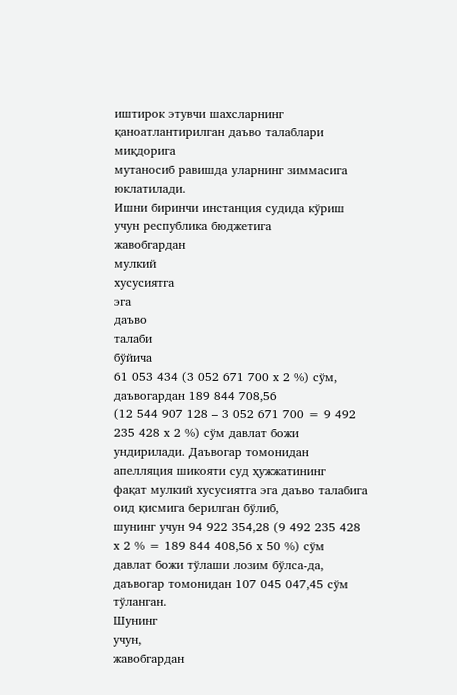иштирок этувчи шахсларнинг қаноатлантирилган даъво талаблари миқдорига
мутаносиб равишда уларнинг зиммасига юклатилади.
Ишни биринчи инстанция судида кўриш учун республика бюджетига
жавобгардан
мулкий
хусусиятга
эга
даъво
талаби
бўйича
61 053 434 (3 052 671 700 х 2 %) сўм, даъвогардан 189 844 708,56
(12 544 907 128 – 3 052 671 700 = 9 492 235 428 х 2 %) сўм давлат божи
ундирилади. Даъвогар томонидан апелляция шикояти суд ҳужжатининг
фақат мулкий хусусиятга эга даъво талабига оид қисмига берилган бўлиб,
шунинг учун 94 922 354,28 (9 492 235 428 х 2 % = 189 844 408,56 х 50 %) сўм
давлат божи тўлаши лозим бўлса-да, даъвогар томонидан 107 045 047,45 сўм
тўланган.
Шунинг
учун,
жавобгардан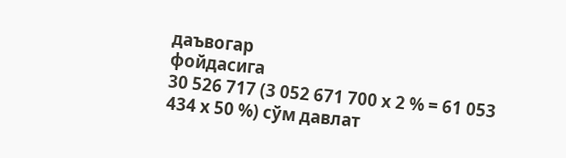даъвогар
фойдасига
30 526 717 (3 052 671 700 х 2 % = 61 053 434 х 50 %) сўм давлат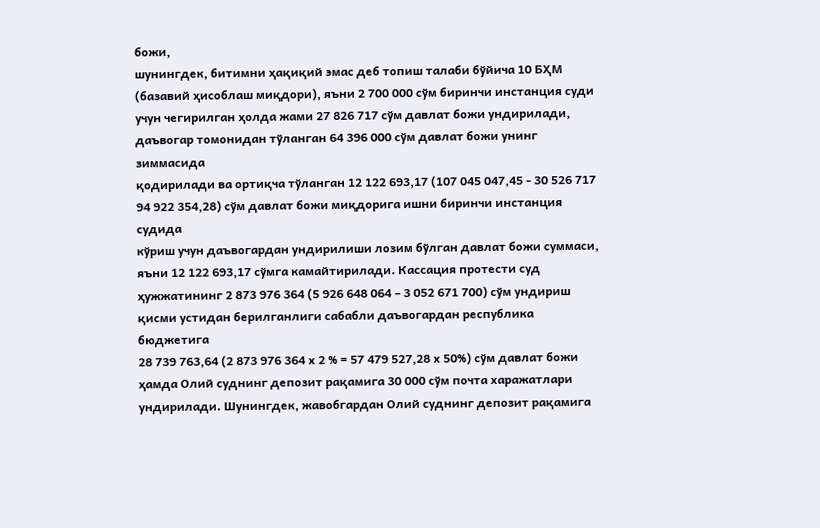божи,
шунингдек, битимни ҳақиқий эмас деб топиш талаби бўйича 10 БҲМ
(базавий ҳисоблаш миқдори), яъни 2 700 000 сўм биринчи инстанция суди
учун чегирилган ҳолда жами 27 826 717 сўм давлат божи ундирилади,
даъвогар томонидан тўланган 64 396 000 сўм давлат божи унинг зиммасида
қодирилади ва ортиқча тўланган 12 122 693,17 (107 045 047,45 - 30 526 717 94 922 354,28) сўм давлат божи миқдорига ишни биринчи инстанция судида
кўриш учун даъвогардан ундирилиши лозим бўлган давлат божи суммаси,
яъни 12 122 693,17 сўмга камайтирилади. Кассация протести суд
ҳужжатининг 2 873 976 364 (5 926 648 064 – 3 052 671 700) сўм ундириш
қисми устидан берилганлиги сабабли даъвогардан республика бюджетига
28 739 763,64 (2 873 976 364 х 2 % = 57 479 527,28 х 50%) сўм давлат божи
ҳамда Олий суднинг депозит рақамига 30 000 сўм почта харажатлари
ундирилади. Шунингдек, жавобгардан Олий суднинг депозит рақамига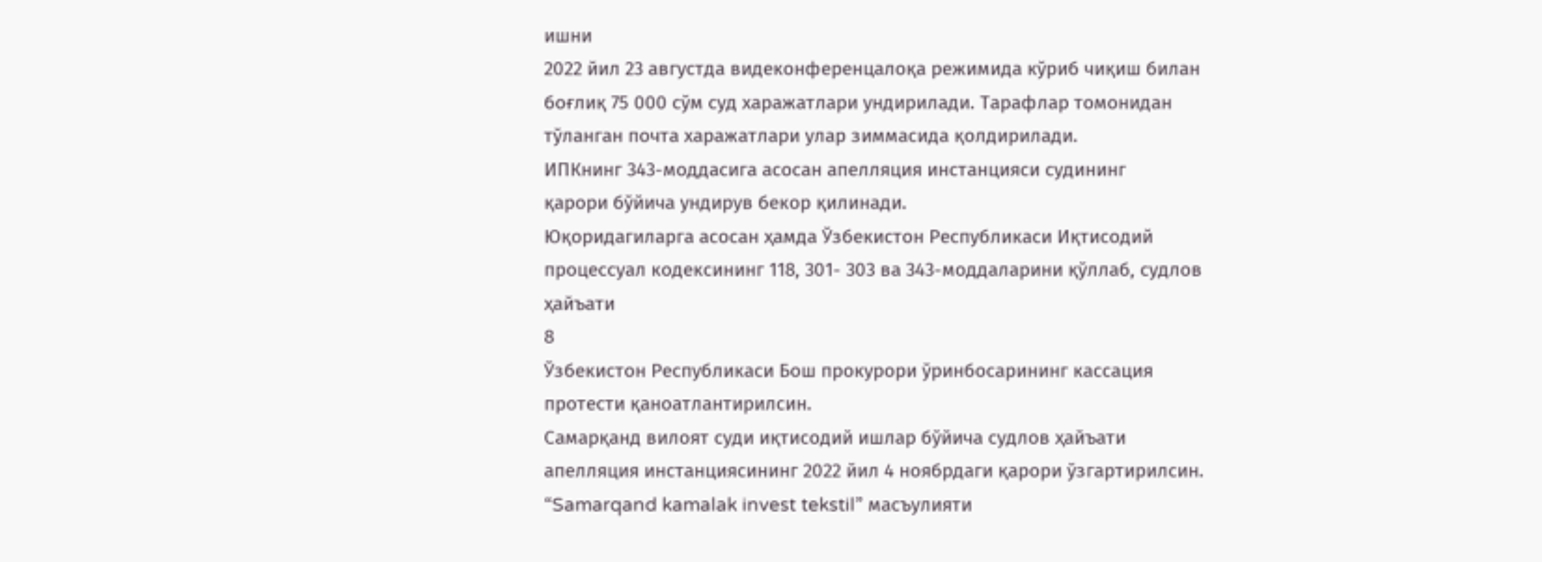ишни
2022 йил 23 августда видеконференцалоқа режимида кўриб чиқиш билан
боғлиқ 75 000 сўм суд харажатлари ундирилади. Тарафлар томонидан
тўланган почта харажатлари улар зиммасида қолдирилади.
ИПКнинг 343-моддасига асосан апелляция инстанцияси судининг
қарори бўйича ундирув бекор қилинади.
Юқоридагиларга асосан ҳамда Ўзбекистон Республикаси Иқтисодий
процессуал кодексининг 118, 301- 303 ва 343-моддаларини қўллаб, судлов
ҳайъати
8
Ўзбекистон Республикаси Бош прокурори ўринбосарининг кассация
протести қаноатлантирилсин.
Самарқанд вилоят суди иқтисодий ишлар бўйича судлов ҳайъати
апелляция инстанциясининг 2022 йил 4 ноябрдаги қарори ўзгартирилсин.
“Samarqand kamalak invest tekstil” масъулияти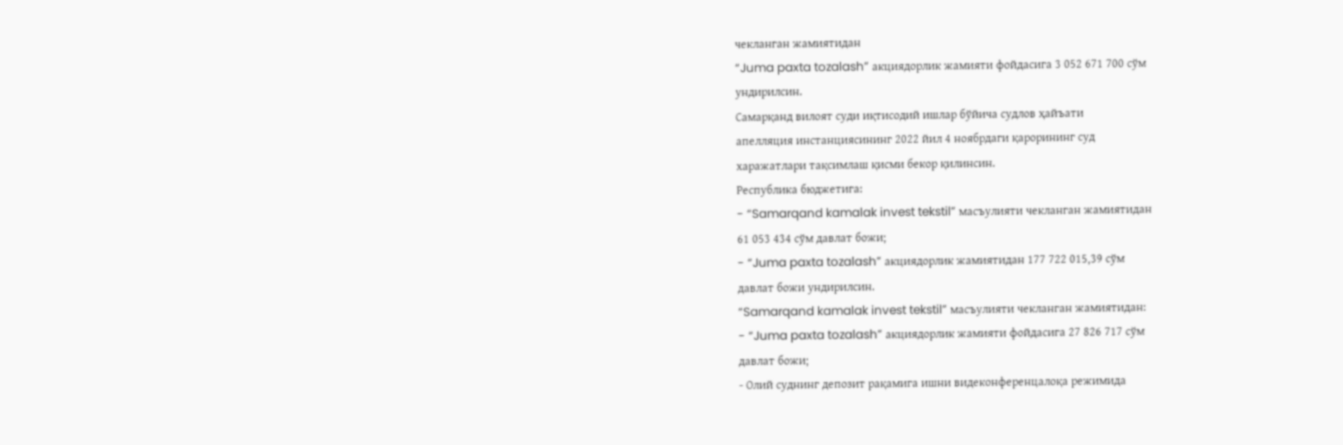чекланган жамиятидан
“Juma paxta tozalash” акциядорлик жамияти фойдасига 3 052 671 700 сўм
ундирилсин.
Самарқанд вилоят суди иқтисодий ишлар бўйича судлов ҳайъати
апелляция инстанциясининг 2022 йил 4 ноябрдаги қарорининг суд
харажатлари тақсимлаш қисми бекор қилинсин.
Республика бюджетига:
- “Samarqand kamalak invest tekstil” масъулияти чекланган жамиятидан
61 053 434 сўм давлат божи;
- “Juma paxta tozalash” акциядорлик жамиятидан 177 722 015,39 сўм
давлат божи ундирилсин.
“Samarqand kamalak invest tekstil” масъулияти чекланган жамиятидан:
- “Juma paxta tozalash” акциядорлик жамияти фойдасига 27 826 717 сўм
давлат божи;
- Олий суднинг депозит рақамига ишни видеконференцалоқа режимида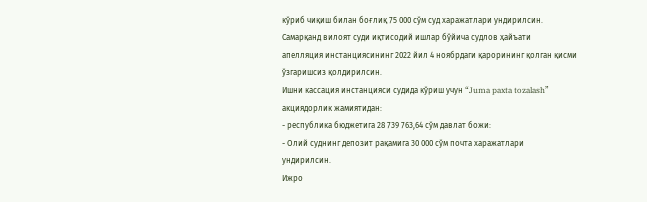кўриб чиқиш билан боғлиқ 75 000 сўм суд харажатлари ундирилсин.
Самарқанд вилоят суди иқтисодий ишлар бўйича судлов ҳайъати
апелляция инстанциясининг 2022 йил 4 ноябрдаги қарорининг қолган қисми
ўзгаришсиз қолдирилсин.
Ишни кассация инстанцияси судида кўриш учун “Juma paxta tozalash”
акциядорлик жамиятидан:
- республика бюджетига 28 739 763,64 сўм давлат божи:
- Олий суднинг депозит рақамига 30 000 сўм почта харажатлари
ундирилсин.
Ижро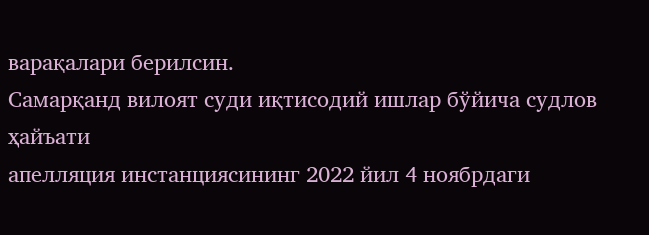варақалари берилсин.
Самарқанд вилоят суди иқтисодий ишлар бўйича судлов ҳайъати
апелляция инстанциясининг 2022 йил 4 ноябрдаги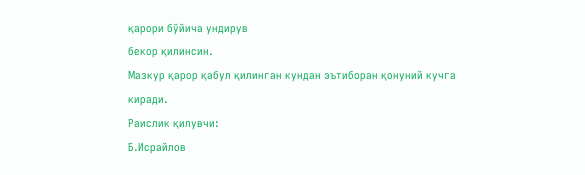қарори бўйича ундирув
бекор қилинсин.
Мазкур қарор қабул қилинган кундан эътиборан қонуний кучга
киради.
Раислик қилувчи:
Б.Исрайлов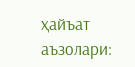ҳайъат аъзолари: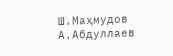Ш.Маҳмудов
А.Абдуллаев